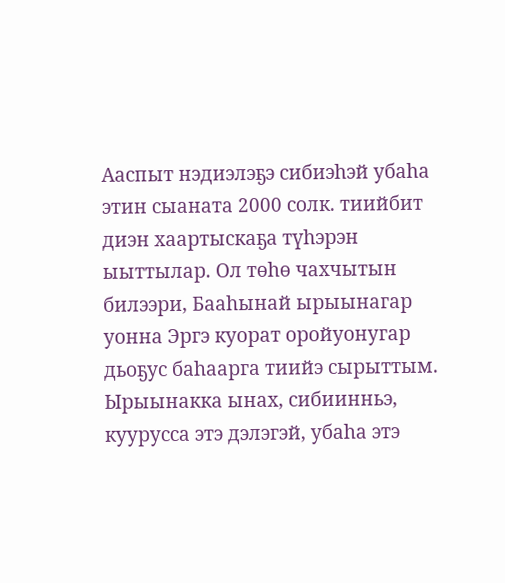Ааспыт нэдиэлэҕэ сибиэһэй убаһа этин сыаната 2000 солк. тиийбит диэн хаартыскаҕа түһэрэн ыыттылар. Ол төһө чахчытын билээри, Бааһынай ырыынагар уонна Эргэ куорат оройуонугар дьоҕус баһаарга тиийэ сырыттым. Ырыынакка ынах, сибиинньэ, куурусса этэ дэлэгэй, убаһа этэ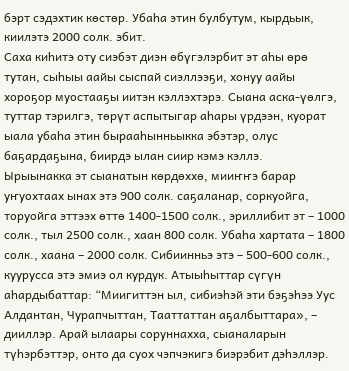бэрт сэдэхтик көстөр. Убаһа этин булбутум, кырдьык, киилэтэ 2000 солк. эбит.
Саха киһитэ оту сиэбэт диэн өбүгэлэрбит эт аһы өрө тутан, сыһыы аайы сыспай сиэллээҕи, хонуу аайы хороҕор муостааҕы иитэн кэллэхтэрэ. Сыана аска-үөлгэ, туттар тэрилгэ, төрүт аспытыгар аһары үрдээн, куорат ыала убаһа этин бырааһынньыкка эбэтэр, олус баҕардаҕына, биирдэ ылан сиир кэмэ кэллэ.
Ырыынакка эт сыанатын көрдөххө, мииҥҥэ барар уҥуохтаах ынах этэ 900 солк. саҕаланар, соркуойга, торуойга эттээх өттө 1400-1500 солк., эриллибит эт – 1000 солк., тыл 2500 солк., хаан 800 солк. Убаһа хартата – 1800 солк., хаана – 2000 солк. Сибиинньэ этэ – 500-600 солк., куурусса этэ эмиэ ол курдук. Атыыһыттар сүгүн аһардыбаттар: “Миигиттэн ыл, сибиэһэй эти бэҕэһээ Уус Алдантан, Чурапчыттан, Тааттаттан аҕалбыттара», – дииллэр. Арай ылаары соруннахха, сыаналарын түһэрбэттэр, онто да суох чэпчэкигэ биэрэбит дэһэллэр.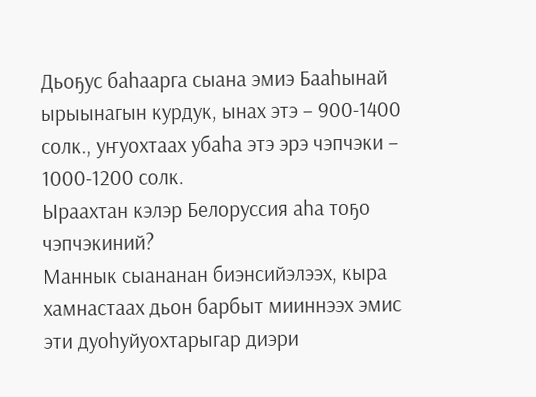Дьоҕус баһаарга сыана эмиэ Бааһынай ырыынагын курдук, ынах этэ – 900-1400 солк., уҥуохтаах убаһа этэ эрэ чэпчэки – 1000-1200 солк.
Ыраахтан кэлэр Белоруссия аһа тоҕо чэпчэкиний?
Маннык сыананан биэнсийэлээх, кыра хамнастаах дьон барбыт мииннээх эмис эти дуоһуйуохтарыгар диэри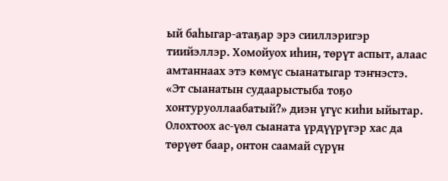ый баһыгар-атаҕар эрэ сииллэригэр тиийэллэр. Хомойуох иһин, төрүт аспыт, алаас амтаннаах этэ көмүс сыанатыгар тэҥнэстэ. «Эт сыанатын судаарыстыба тоҕо хонтуруоллаабатый?» диэн үгүс киһи ыйытар.
Олохтоох ас-үөл сыаната үрдүүрүгэр хас да төрүөт баар, онтон саамай сүрүн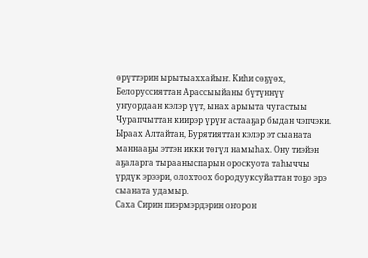өрүттэрин ырытыаххайыҥ. Киһи сөҕүөх, Белоруссияттан Арассыыйаны бүтүннүү уҥуордаан кэлэр үүт, ынах арыыта чугастыы Чурапчыттан киирэр үрүҥ астааҕар быдан чэпчэки. Ыраах Алтайтан, Бурятияттан кэлэр эт сыаната маннааҕы эттэн икки төгүл намыһах. Ону тиэйэн аҕаларга тырааныспарын ороскуота таһыччы үрдүк эрээри, олохтоох бородууксуйаттан тоҕо эрэ сыаната удамыр.
Саха Сирин пиэрмэрдэрин оҥорон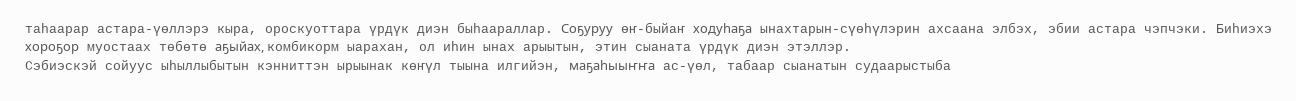таһаарар астара-үөллэрэ кыра, ороскуоттара үрдүк диэн быһаараллар. Соҕуруу өҥ-быйаҥ ходуһаҕа ынахтарын-сүөһүлэрин ахсаана элбэх, эбии астара чэпчэки. Биһиэхэ хороҕор муостаах төбөтө аҕыйах, комбикорм ыарахан, ол иһин ынах арыытын, этин сыаната үрдүк диэн этэллэр.
Сэбиэскэй сойуус ыһыллыбытын кэнниттэн ырыынак көҥүл тыына илгийэн, маҕаһыыҥҥа ас-үөл, табаар сыанатын судаарыстыба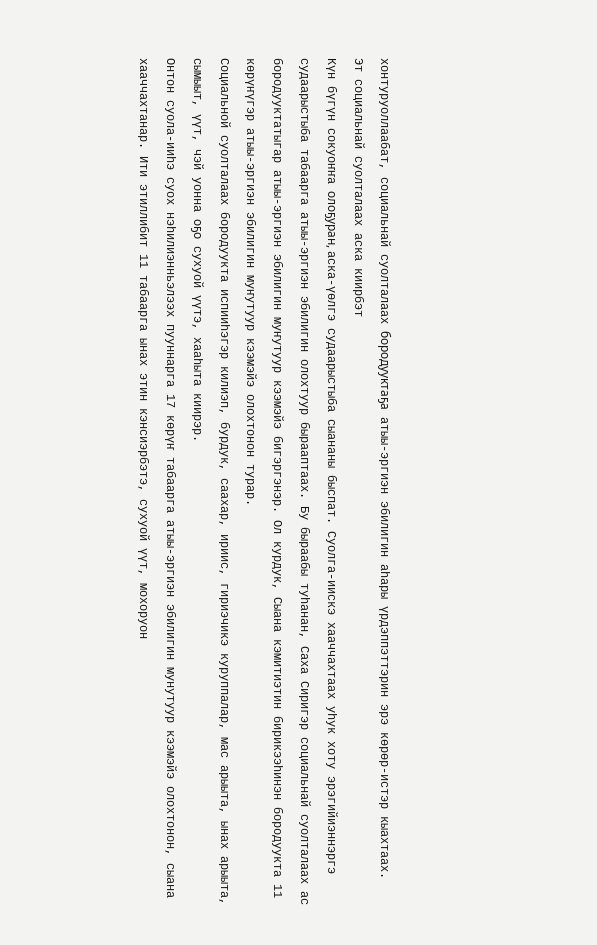хонтуруоллаабат, социальнай суолталаах бородууктаҕа атыы-эргиэн эбилигин аһары үрдэппэттэрин эрэ көрөр-истэр кыахтаах.
Эт социальнай суолталаах аска киирбэт
Күн бүгүн сокуоҥҥа олоҕуран, аска-үөлгэ судаарыстыба сыананы быспат. Суолга-иискэ хааччахтаах уhук хоту эрэгийиэннэргэ судаарыстыба табаарга атыы-эргиэн эбилигин олохтуур бырааптаах. Бу быраабы туhанан, Саха Сиригэр социальнай суолталаах ас бородууктатыгар атыы-эргиэн эбилигин муҥутуур кээмэйэ бигэргэнэр. Ол курдук, Сыана кэмитиэтин бирикээhинэн бородуукта 11 көрүҥүгэр атыы-эргиэн эбилигин муҥутуур кээмэйэ олохтонон турар.
Социальной суолталаах бородуукта испииhэгэр килиэп, бурдук, саахар, ириис, гириэчикэ куруппалар, мас арыыта, ынах арыыта, сымыыт, үүт, чэй уонна оҕо сухуой үүтэ, хааhыта киирэр.
Онтон суола-ииhэ суох нэhилиэнньэлээх пууннарга 17 көрүҥ табаарга атыы-эргиэн эбилигин мунутуур кээмэйэ олохтонон, сыана хааччахтанар. Ити этиллибит 11 табаарга ынах этин кэнсиэрбэтэ, сухуой үүт, мохоруон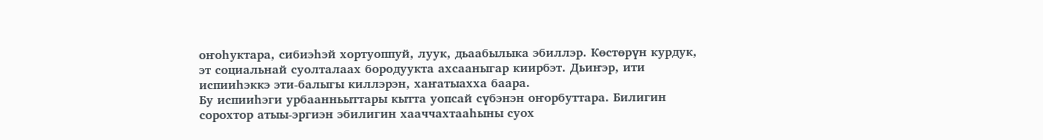оҥоhуктара, сибиэhэй хортуоппуй, луук, дьаабылыка эбиллэр. Көстөрүн курдук, эт социальнай суолталаах бородуукта ахсааныгар киирбэт. Дьиҥэр, ити испииһэккэ эти-балыгы киллэрэн, хаҥатыахха баара.
Бу испииһэги урбаанньыттары кытта уопсай сүбэнэн оҥорбуттара. Билигин сорохтор атыы-эргиэн эбилигин хааччахтааһыны суох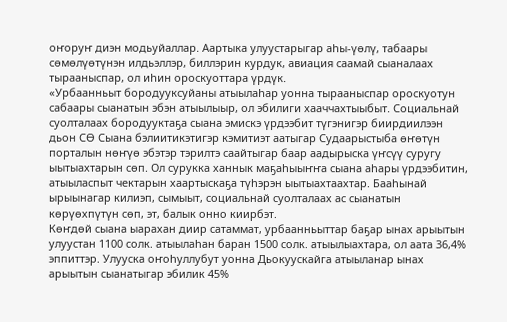оҥоруҥ диэн модьуйаллар. Аартыка улуустарыгар аһы-үөлү, табаары сөмөлүөтүнэн илдьэллэр, биллэрин курдук, авиация саамай сыаналаах тырааныспар, ол иһин ороскуоттара үрдүк.
«Урбаанньыт бородууксуйаны атыылаһар уонна тырааныспар ороскуотун сабаары сыанатын эбэн атыылыыр, ол эбилиги хааччахтыыбыт. Социальнай суолталаах бородууктаҕа сыана эмискэ үрдээбит түгэнигэр биирдиилээн дьон СӨ Сыана бэлиитикэтигэр кэмитиэт аатыгар Судаарыстыба өҥөтүн порталын нөҥүө эбэтэр тэрилтэ саайтыгар баар аадырыска үҥсүү суругу ыытыахтарын сөп. Ол сурукка ханнык маҕаһыыҥҥа сыана аһары үрдээбитин, атыыласпыт чектарын хаартыскаҕа түһэрэн ыытыахтаахтар. Бааһынай ырыынагар килиэп, сымыыт, социальнай суолталаах ас сыанатын көрүөхпүтүн сөп, эт, балык онно киирбэт.
Көҥдөй сыана ыарахан диир сатаммат, урбаанньыттар баҕар ынах арыытын улуустан 1100 солк. атыылаһан баран 1500 солк. атыылыахтара, ол аата 36,4% эппиттэр. Улууска оҥоһуллубут уонна Дьокуускайга атыыланар ынах арыытын сыанатыгар эбилик 45%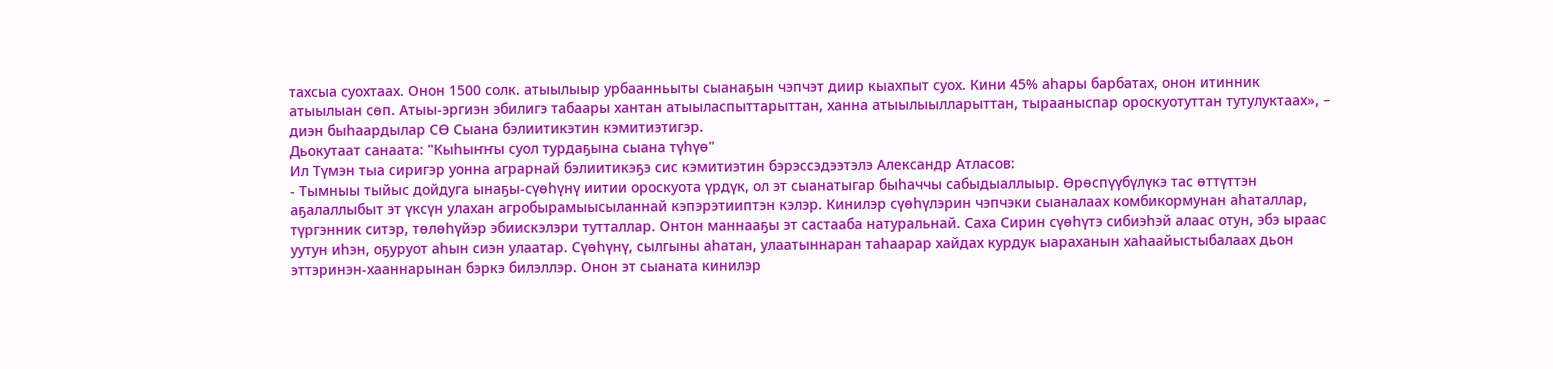тахсыа суохтаах. Онон 1500 солк. атыылыыр урбаанньыты сыанаҕын чэпчэт диир кыахпыт суох. Кини 45% аһары барбатах, онон итинник атыылыан сөп. Атыы-эргиэн эбилигэ табаары хантан атыыласпыттарыттан, ханна атыылыылларыттан, тырааныспар ороскуотуттан тутулуктаах», – диэн быһаардылар СӨ Сыана бэлиитикэтин кэмитиэтигэр.
Дьокутаат санаата: "Кыһыҥҥы суол турдаҕына сыана түһүө"
Ил Түмэн тыа сиригэр уонна аграрнай бэлиитикэҕэ сис кэмитиэтин бэрэссэдээтэлэ Александр Атласов:
- Тымныы тыйыс дойдуга ынаҕы-сүөһүнү иитии ороскуота үрдүк, ол эт сыанатыгар быһаччы сабыдыаллыыр. Өрөспүүбүлүкэ тас өттүттэн аҕалаллыбыт эт үксүн улахан агробырамыысыланнай кэпэрэтииптэн кэлэр. Кинилэр сүөһүлэрин чэпчэки сыаналаах комбикормунан аһаталлар, түргэнник ситэр, төлөһүйэр эбиискэлэри тутталлар. Онтон маннааҕы эт састааба натуральнай. Саха Сирин сүөһүтэ сибиэһэй алаас отун, эбэ ыраас уутун иһэн, оҕуруот аһын сиэн улаатар. Сүөһүнү, сылгыны аһатан, улаатыннаран таһаарар хайдах курдук ыараханын хаһаайыстыбалаах дьон эттэринэн-хааннарынан бэркэ билэллэр. Онон эт сыаната кинилэр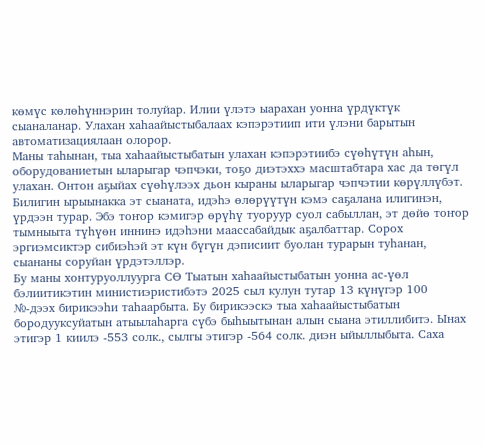көмүс көлөһүннэрин толуйар. Илии үлэтэ ыарахан уонна үрдүктүк сыаналанар. Улахан хаһаайыстыбалаах кэпэрэтиип ити үлэни барытын автоматизациялаан олорор.
Маны таһынан, тыа хаһаайыстыбатын улахан кэпэрэтиибэ сүөһүтүн аһын, оборудованиетын ыларыгар чэпчэки, тоҕо диэтэххэ масштабтара хас да төгүл улахан. Онтон аҕыйах сүөһүлээх дьон кыраны ыларыгар чэпчэтии көрүллүбэт.
Билигин ырыынакка эт сыаната, идэһэ өлөрүүтүн кэмэ саҕалана илигинэн, үрдээн турар. Эбэ тоҥор кэмигэр өрүһү туоруур суол сабыллан, эт дөйө тоҥор тымныыта түһүөн иннинэ идэһэни маассабайдык аҕалбаттар. Сорох эргиэмсиктэр сибиэһэй эт күн бүгүн дэписиит буолан турарын туһанан, сыананы соруйан үрдэтэллэр.
Бу маны хонтуруоллуурга СӨ Тыатын хаһаайыстыбатын уонна ас-үөл бэлиитикэтин министиэристибэтэ 2025 сыл кулун тутар 13 күнүгэр 100 №-дээх бирикээһи таһаарбыта. Бу бирикээскэ тыа хаһаайыстыбатын бородууксуйатын атыылаһарга сүбэ быһыытынан алын сыана этиллибитэ. Ынах этигэр 1 киилэ -553 солк., сылгы этигэр -564 солк. диэн ыйыллыбыта. Саха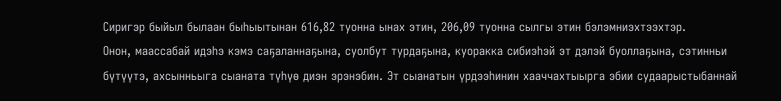Сиригэр быйыл былаан быһыытынан 616,82 туонна ынах этин, 206,09 туонна сылгы этин бэлэмниэхтээхтэр.
Онон, маассабай идэһэ кэмэ саҕаланнаҕына, суолбут турдаҕына, куоракка сибиэһэй эт дэлэй буоллаҕына, сэтинньи бүтүүтэ, ахсынньыга сыаната түһүө диэн эрэнэбин. Эт сыанатын үрдээһинин хааччахтыырга эбии судаарыстыбаннай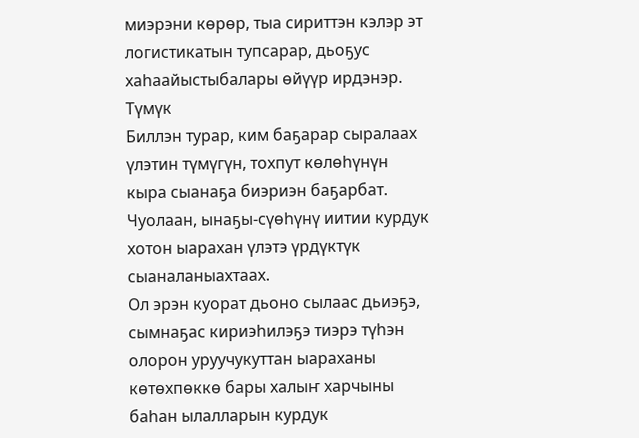миэрэни көрөр, тыа сириттэн кэлэр эт логистикатын тупсарар, дьоҕус хаһаайыстыбалары өйүүр ирдэнэр.
Түмүк
Биллэн турар, ким баҕарар сыралаах үлэтин түмүгүн, тохпут көлөһүнүн кыра сыанаҕа биэриэн баҕарбат. Чуолаан, ынаҕы-сүөһүнү иитии курдук хотон ыарахан үлэтэ үрдүктүк сыаналаныахтаах.
Ол эрэн куорат дьоно сылаас дьиэҕэ, сымнаҕас кириэһилэҕэ тиэрэ түһэн олорон уруучукуттан ыараханы көтөхпөккө бары халыҥ харчыны баһан ылалларын курдук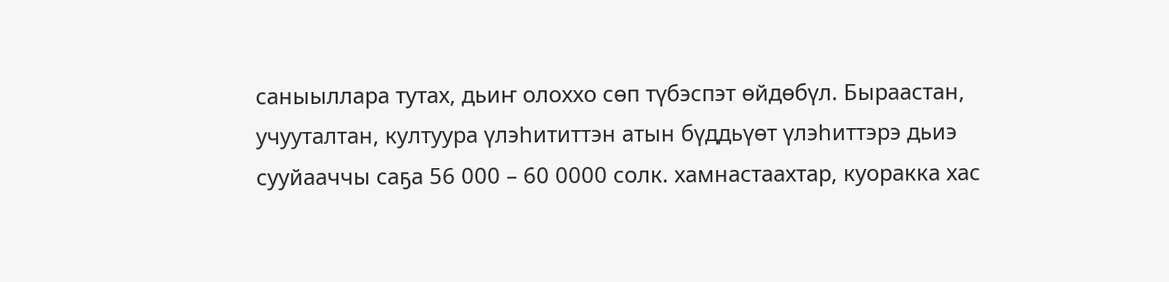саныыллара тутах, дьиҥ олоххо сөп түбэспэт өйдөбүл. Быраастан, учууталтан, култуура үлэһититтэн атын бүддьүөт үлэһиттэрэ дьиэ сууйааччы саҕа 56 000 – 60 0000 солк. хамнастаахтар, куоракка хас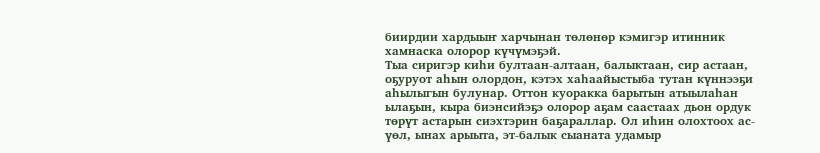биирдии хардыыҥ харчынан төлөнөр кэмигэр итинник хамнаска олорор күчүмэҕэй.
Тыа сиригэр киһи бултаан-алтаан, балыктаан, сир астаан, оҕуруот аһын олордон, кэтэх хаһаайыстыба тутан күннээҕи аһылыгын булунар. Оттон куоракка барытын атыылаһан ылаҕын, кыра биэнсийэҕэ олорор аҕам саастаах дьон ордук төрүт астарын сиэхтэрин баҕараллар. Ол иһин олохтоох ас-үөл, ынах арыыта, эт-балык сыаната удамыр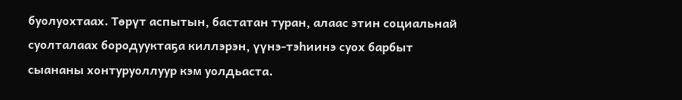буолуохтаах. Төрүт аспытын, бастатан туран, алаас этин социальнай суолталаах бородууктаҕа киллэрэн, үүнэ-тэһиинэ суох барбыт сыананы хонтуруоллуур кэм уолдьаста.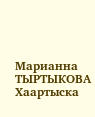Марианна ТЫРТЫКОВА
Хаартыска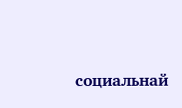социальнай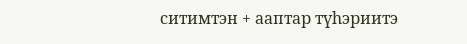ситимтэн + ааптар түһэриитэ